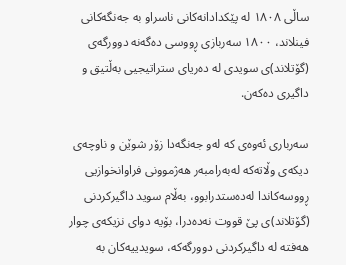ساڵی ١٨٠٨ لە پێکدادانەکانی ناسراو بە جەنگەکانی فینلاند، ١٨٠٠ سەربازی ڕووسی دەگەنە دوورگەی (گۆتلاند)ی سویدی لە دەریای ستراتیجیی بەڵتیق و داگیری دەکەن.

سەرباری ئەوەی کە لەو جەنگەدا زۆر شوێن و ناوچەی دیکەی وڵاتەکە لەبەرامبەر هەژموونی فراوانخوازیی ڕووسەکاندا لەدەستدرابوو، بەڵام سوید داگیرکردنی (گۆتلاند)ی پێ قووت نەدەدرا، بۆیە دوای نزیکەی چوار هەفتە لە داگیرکردنی دوورگەکە، سویدییەکان بە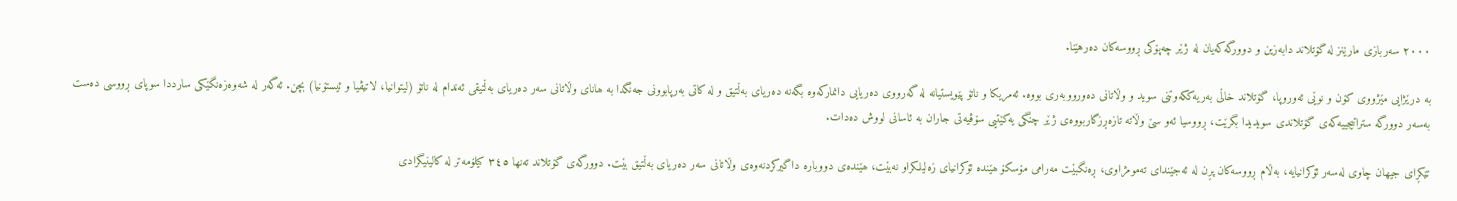٢٠٠٠ سەربازی مارێنز لە گۆتلاند دابەزین و دوورگەکەیان لە ژێر چەپۆکی ڕووسەکان دەرهێنا.

بە درێژایی مێژووی کۆن و نوێی ئەوروپا، گۆتلاند خاڵی بەریەککەوتنی سوید و وڵاتانی دەورووبەری بووە. ئەمریکا و ناتۆ پێویستیانە لە گەرووی دەریایی دانمارکەوە بگەنە دەریای بەڵتیق و لە کاتی بەرپابوونی جەنگدا بە ھانای وڵاتانی سەر دەریای بەڵتیقی ئەندام لە ناتۆ (لیتوانیا، لاتیڤیا و ئیستۆنیا) بچن. ئەگەر لە شەوەزەنگێکی سارددا سوپای ڕووسی دەست بەسەر دوورگە ستراتیجییەکەی گۆتلاندی سویدیدا بگرێت، ڕووسیا ئەو سێ وڵاتە تازەڕزگاربووەی ژێر چنگی یەکێتیی سۆڤیەتی جاران بە ئاسانی لووش دەدات.

تێکڕای جیھان چاوی لەسەر ئۆکرانیایە، بەڵام ڕووسەکان پڕن لە ئەجێندای تەمومژاوی، ڕەنگبێت مەرامی مۆسکۆ ھێندە ئۆکرانیای زەلیلکراو نەبێت، ھێندەی دووبارە داگیرکردنەوەی وڵاتانی سەر دەریای بەڵتیق بێت. دوورگەی گۆتلاند تەنھا ٣٤٥ کیلۆمەتر لە کالینیگرادی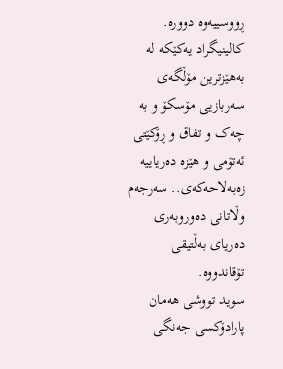ڕووسییەوە دوورە. کالینیگراد یەکێکە لە بەھێزترین مۆڵگەی سەربازیی مۆسکۆ و بە چەک و تفاق و ڕۆکێتی ئەتۆمی و ھێزە دەریاییە زەبەلاحەکەی.. سەرجەم وڵاتانی دەوروبەری دەریای بەڵتیقی تۆقاندووە.
سوید تووشی ھەمان پارادۆکسی جەنگی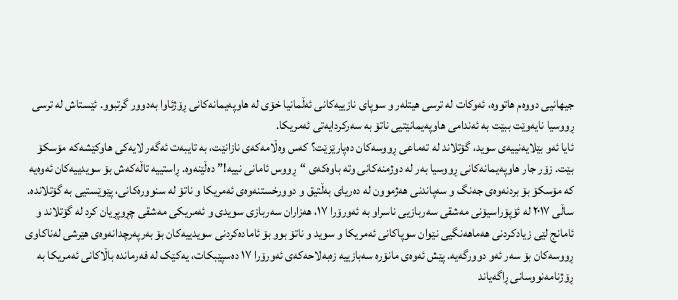جیھانیی دووەم ھاتووە، ئەوکات لە ترسی ھیتلەر و سوپای نازییەکانی ئەڵمانیا خۆی لە ھاوپەیمانەکانی ڕۆژئاوا بەدوور گرتبوو. ئێستاش لە ترسی ڕووسیا نایەوێت ببێت بە ئەندامی هاوپەیمانێتیی ناتۆ بە سەرکردایەتی ئەمریکا.
ئایا ئەو بێلایەنییەی سوید، گۆتلاند لە تەماعی ڕووسەکان دەپارێزێت؟ کەس وەڵامەکەی نازانێت، بە تایبەت ئەگەر لایەکی ھاوکێشەکە مۆسکۆ بێت. زۆر جار هاوپەیمانەکانی ڕووسیا بەر لە دوژمنەکانی وتە باوەکەی “ڕووس ئامانی نییە!” دەڵێنەوە. ڕاستییە تاڵەکەش بۆ سویدییەکان ئەوەیە کە مۆسکۆ بۆ بردنەوەی جەنگ و سەپاندنی ھەژموون لە دەریای بەڵتیق و دوورخستنەوەی ئەمریکا و ناتۆ لە سنوورەکانی، پێوێستیی بە گۆتلاندە.
ساڵی ٢٠١٧ لە ئۆپۆراسیۆنی مەشقی سەربازیی ناسراو بە ئەورۆرا ١٧، هەزاران سەربازی سویدی و ئەمریکی مەشقی چڕوپڕیان کرد لە گۆتلاند و ئامانج لێی زیادکردنی هەماهەنگیی نێوان سوپاکانی ئەمریکا و سوید و ناتۆ بوو بۆ ئامادەکردنی سویدییەکان بۆ بەرپەرچدانەوەی هێرشی لەناکاوی ڕووسەکان بۆ سەر ئەو دوورگەیە. پێش ئەوەی مانۆرە سەبازییە زەبەلاحەکەی ئەورۆرا ١٧ دەسپێبکات، یەکێک لە فەرماندە باڵاکانی ئەمریکا بە ڕۆژنامەنووسانی ڕاگەیاند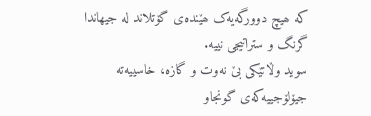کە ھیچ دوورگەیەک ھێندەی گۆتلاند لە جیھاندا گرنگ و ستراتیجی نییە.
سوید وڵاتێکی بێ نەوت و گازە، خاسییەتە جیۆلۆجییەکەی گونجاو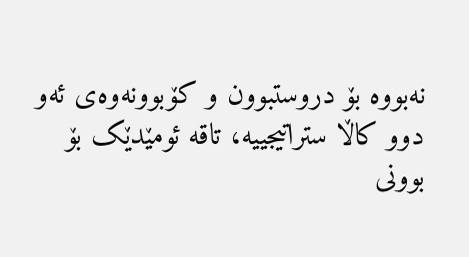نەبووە بۆ دروستبوون و کۆبوونەوەی ئەو دوو کاڵا ستراتیجییە، تاقە ئومێدێک بۆ بوونی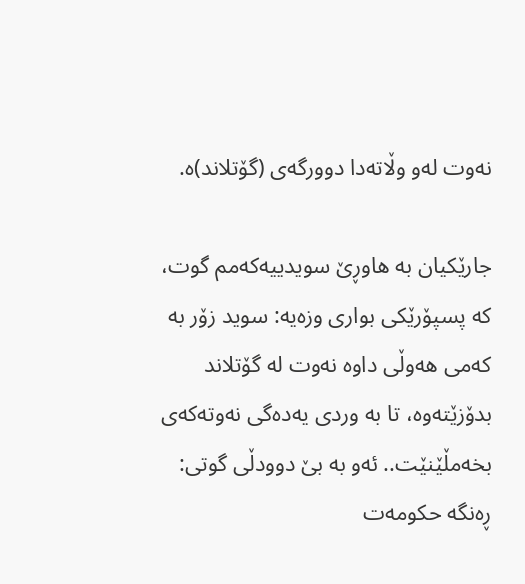نەوت لەو وڵاتەدا دوورگەی (گۆتلاند)ە.

جارێکیان بە ھاوڕێ سویدییەکەمم گوت، کە پسپۆرێکی بواری وزەیە: سوید زۆر بە کەمی ھەوڵی داوە نەوت لە گۆتلاند بدۆزێتەوە، تا بە وردی یەدەگی نەوتەکەی بخەمڵێنێت.. ئەو بە بێ دوودڵی گوتی: ڕەنگە حکومەت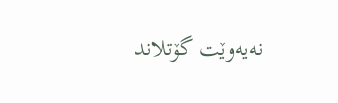نەیەوێت گۆتلاند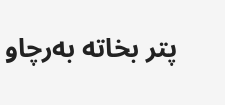پتر بخاتە بەرچاو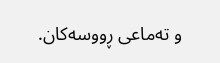و تەماعی ڕووسەکان.